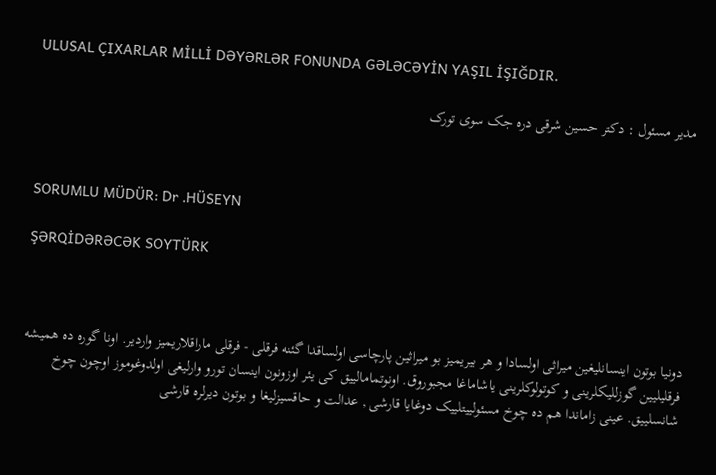ULUSAL ÇIXARLAR MİLLİ DƏYƏRLƏR FONUNDA GƏLƏCƏYİN YAŞIL İŞIĞDIR.

مدیر مسئول : دکتر حسین شرقی دره جک سوی تورک



SORUMLU MÜDÜR: Dr .HÜSEYN

ŞƏRQİDƏRƏCƏK SOYTÜRK



دونیا بوتون اینسانلیغین میراثی اولسادا و هر بیریمیز بو میراثین پارچاسی اولساقدا گئنه فرقلی - فرقلی ماراقلاریمیز واردیر. اونا گوره ده همیشه فرقلیلیین گوزللیکلرینی و کوتولوکلرینی یاشاماغا مجبوروق. اونوتمامالییق کی یئر اوزونون اینسان تورو وارلیغی اولدوغوموز اوچون چوخ شانسلییق. عینی زاماندا هم ده چوخ مسئولییتلییک دوغایا قارشی , عدالت و حاقسیزلیغا و بوتون دیرلره قارشی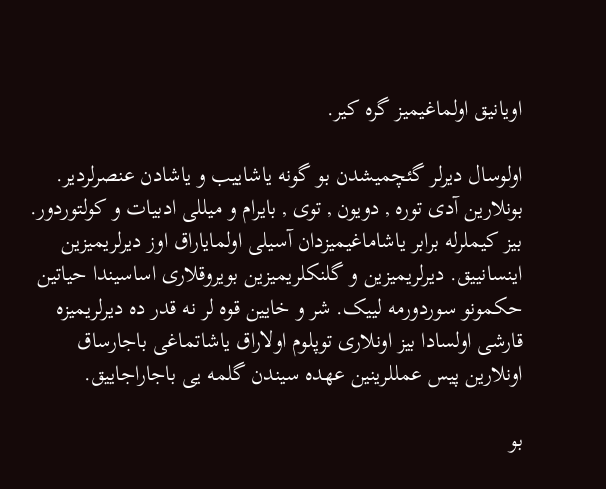اویانیق اولماغیمیز گره کیر.

اولوسال دیرلر گئچمیشدن بو گونه یاشاییب و یاشادن عنصرلردیر. بونلارین آدی توره , دویون , توی , بایرام و میللی ادبیات و کولتوردور. بیز کیملرله برابر یاشاماغیمیزدان آسیلی اولمایاراق اوز دیرلریمیزین اینسانییق. دیرلریمیزین و گلنکلریمیزین بویروقلاری اساسیندا حیاتین حکمونو سوردورمه لییک. شر و خایین قوه لر نه قدر ده دیرلریمیزه قارشی اولسادا بیز اونلاری توپلوم اولاراق یاشاتماغی باجارساق اونلارین پیس عمللرینین عهده سیندن گلمه یی باجاراجاییق.

بو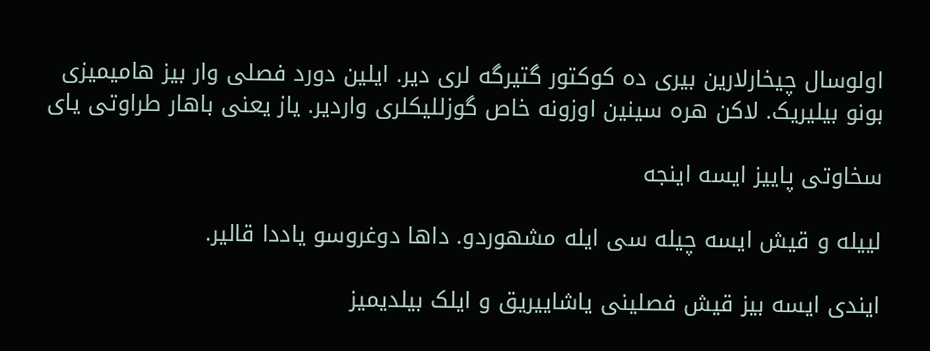اولوسال چیخارلارین بیری ده کوکتور گتیرگه لری دیر. ایلین دورد فصلی وار بیز هامیمیزی بونو بیلیریک. لاکن هره سینین اوزونه خاص گوزللیکلری واردیر. یاز یعنی باهار طراوتی یای

سخاوتی پاییز ایسه اینجه

لییله و قیش ایسه چیله سی ایله مشهوردو. داها دوغروسو یاددا قالیر.

ایندی ایسه بیز قیش فصلینی یاشاییریق و ایلک بیلدیمیز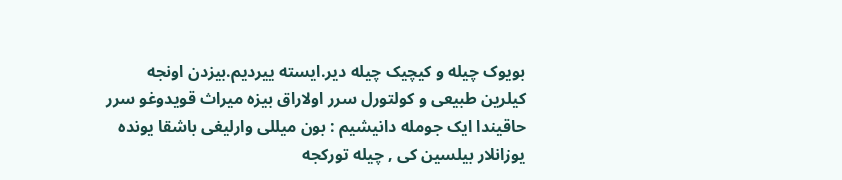بویوک چیله و کیچیک چیله دیر.ایسته ییردیم.بیزدن اونجه کیلرین طبیعی و کولتورل سرر اولاراق بیزه میراث قویدوغو سرر حاقیندا ایک جومله دانیشیم : بون میللی وارلیغی باشقا یونده یوزانلار بیلسین کی , چیله تورکجه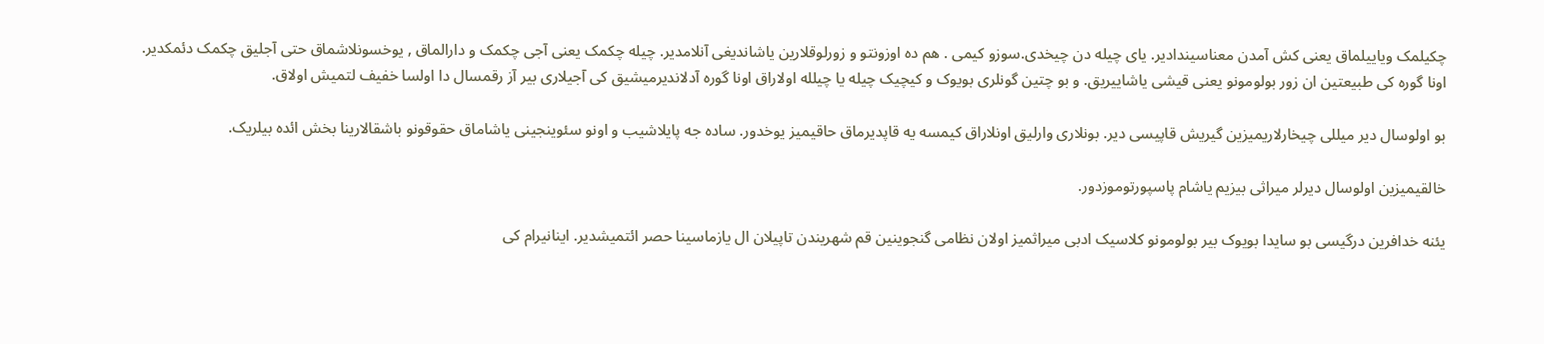چکیلمک ویاییلماق یعنی کش آمدن معناسیندادیر. یای چیله دن چیخدی.سوزو کیمی . هم ده اوزونتو و زورلوقلارین یاشاندیغی آنلامدیر. چیله چکمک یعنی آجی چکمک و دارالماق , یوخسونلاشماق حتی آجلیق چکمک دئمکدیر. اونا گوره کی طبیعتین ان زور بولومونو یعنی قیشی یاشاییریق. و بو چتین گونلری بویوک و کیچیک چیله یا چیلله اولاراق اونا گوره آدلاندیرمیشیق کی آجیلاری بیر آز رقمسال دا اولسا خفیف لتمیش اولاق.

بو اولوسال دیر میللی چیخارلاریمیزین گیریش قاپیسی دیر. بونلاری وارلیق اونلاراق کیمسه یه قاپدیرماق حاقیمیز یوخدور. ساده جه پایلاشیب و اونو سئوینجینی یاشاماق حقوقونو باشقالارینا بخش ائده بیلریک.

خالقیمیزین اولوسال دیرلر میراثی بیزیم یاشام پاسپورتوموزدور.

یئنه خدافرین درگیسی بو سایدا بویوک بیر بولومونو کلاسیک ادبی میراثمیز اولان نظامی گنجوینین قم شهریندن تاپیلان ال یازماسینا حصر ائتمیشدیر. اینانیرام کی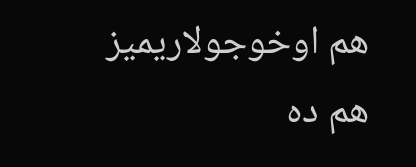هم اوخوجولاریمیز هم ده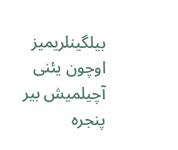بیلگینلریمیز اوچون یئنی آچیلمیش بیر پنجره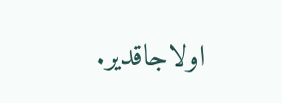اولاجاقدیر.